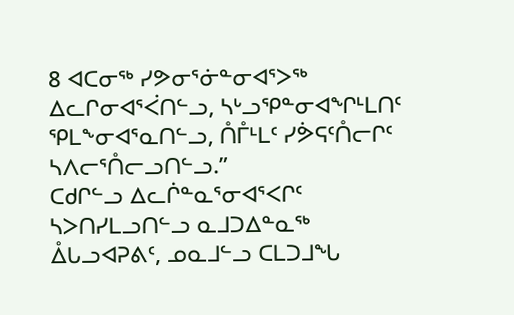8 ᐊᑕᓂᖅ ᓯᕗᓂᕐᓃᓐᓂᐊᕐᐳᖅ ᐃᓚᒋᓂᐊᕐᐹᑎᓪᓗ, ᓴᒡᓗᕿᓐᓂᐊᖏᒻᒪᑎᑦ ᕿᒪᖕᓂᐊᕐᓇᑎᓪᓗ, ᑍᒤᒻᒪᑦ ᓯᕘᕋᑦᑍᓕᒋᑦ ᓴᐱᓕᕐᑍᓕᓗᑎᓪᓗ.”
ᑕᑯᒋᓪᓗ ᐃᓚᒌᓐᓇᕐᓂᐊᕐᐸᒋᑦ ᓴᐳᑎᓯᒪᓗᑎᓪᓗ ᓇᒧᑐᐃᓐᓇᖅ ᐂᒐᓗᐊᕈᕕᑦ, ᓄᓇᒧᓪᓗ ᑕᒪᑐᒧᖓ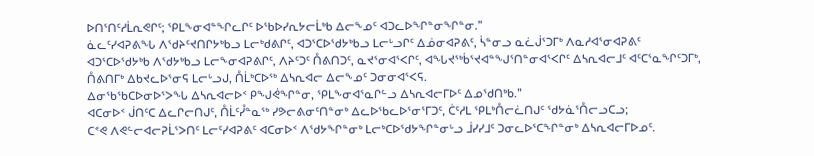ᐅᑎᕐᑎᑦᓱᒫᕆᕙᒋᑦ; ᕿᒪᖕᓂᐊᓐᖏᓚᒋᑦ ᐅᖃᐅᓯᕆᔭᓕᒫᒃᑲ ᐃᓕᖕᓄᑦ ᐊᑐᓚᐅᖏᓐᓂᖏᓐᓂ.”
ᓈᓚᑦᓯᐊᕈᕕᖓ ᐱᖁᔨᑦᔪᑎᒋᔭᒃᑲᓗ ᒪᓕᒃᑯᕕᒋᑦ, ᐊᑐᕐᑕᐅᖁᔭᒃᑲᓗ ᒪᓕᒡᓗᒋᑦ ᐃᓅᓂᐊᕈᕕᑦ, ᓵᓐᓂᓗ ᓇᓛᒎᕐᑐᒥᒃ ᐱᓇᓱᐊᕐᓂᐊᕈᕕᑦ ᐊᑐᕐᑕᐅᖁᔭᒃᑲ ᐱᖁᔭᒃᑲᓗ ᒪᓕᖕᓂᐊᕈᕕᒋᑦ, ᐱᔨᑦᑐᑦ ᑍᕕᑎᑐᑦ, ᓇᔪᕐᓂᐊᕐᐸᒋᑦ, ᐊᖓᔪᖅᑳᕐᔪᐊᓐᖑᕐᑎᓐᓂᐊᕐᐸᒋᑦ ᐃᓴᕆᐊᓕᒧᑦ ᐊᑦᑕᕐᓇᖏᑦᑐᒥᒃ, ᑍᕕᑎᒥᒃ ᐃᑲᔪᓚᐅᕐᓂᕋ ᒪᓕᒡᓗᒍ, ᑍᒫᒃᑕᐅᖅ ᐃᓴᕆᐊᓕ ᐃᓕᖕᓄᑦ ᑐᓂᓂᐊᕐᐸᕋ.
ᐃᓂᖃᖃᑕᐅᓂᐅᕐᐳᖓ ᐃᓴᕆᐊᓕᐅᑉ ᑭᖑᕚᖏᓐᓂ, ᕿᒪᖕᓂᐊᕐᓇᒋᓪᓗ ᐃᓴᕆᐊᓕᒥᐅᑦ ᐃᓄᖁᑎᒃᑲ.”
ᐊᑕᓂᐅᑉ ᒎᑎᑦᑕ ᐃᓚᒋᓕᑎᒍᑦ, ᑍᒫᑦᓮᓐᓇᖅ ᓯᕗᓕᕕᓂᑦᑎᓐᓂᒃ ᐃᓚᐅᖃᓚᐅᕐᓂᕐᒥᑐᑦ, ᑖᑦᓱᒪ ᕿᒪᒃᑍᓕᓛᑎᒍᑦ ᖁᔭᓈᕐᑍᓕᓗᑕᓗ;
ᑕᕝᕙ ᐱᕙᓪᓕᐊᓕᕈᒫᕐᐳᑎᑦ ᒪᓕᑦᓯᐊᕈᕕᑦ ᐊᑕᓂᐅᑉ ᐱᖁᔭᖏᓐᓂᒃ ᒪᓕᒃᑕᐅᖁᔭᖏᓐᓂᒡᓗ ᒨᓯᓯᒧᑦ ᑐᓂᓚᐅᕐᑕᖏᓐᓂᒃ ᐃᓴᕆᐊᓕᒥᐅᓄᑦ.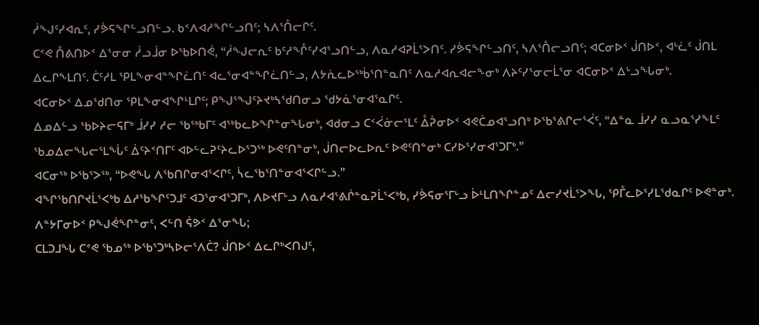ᓲᖑᑦᓯᐊᕆᑦ, ᓯᕘᕋᖏᓪᓗᑎᓪᓗ. ᑲᑉᐱᐊᓱᖏᓪᓗᑎᑦ; ᓴᐱᕐᑍᓕᒋᑦ.
ᑕᕝᕙ ᑍᕕᑎᐅᑉ ᐃᕐᓂᓂ ᓲᓗᒨᓂ ᐅᖃᐅᑎᕚ, “ᓲᖑᓕᕆᑦ ᑲᑦᓱᖎᑦᓯᐊᕐᓗᑎᓪᓗ, ᐱᓇᓱᐊᕈᒫᕐᐳᑎᑦ. ᓯᕘᕋᖏᓪᓗᑎᑦ, ᓴᐱᕐᑍᓕᓗᑎᑦ; ᐊᑕᓂᐅᑉ ᒎᑎᐅᑉ, ᐊᒡᓛᑦ ᒎᑎᒪ ᐃᓚᒋᖕᒪᑎᑦ. ᑖᑦᓱᒪ ᕿᒪᖕᓂᐊᓐᖏᓛᑎᑦ ᐊᓚᕐᓂᐊᓐᖏᓛᑎᓪᓗ, ᐱᔭᕇᓚᐅᖅᑳᕐᑎᓐᓇᑎᑦ ᐱᓇᓱᐊᕆᐊᓕᖕᓂᒃ ᐱᔨᑦᓯᕐᓂᓕᒫᕐᓂ ᐊᑕᓂᐅᑉ ᐃᒡᓗᖓᓂᒃ.
ᐊᑕᓂᐅᑉ ᐃᓄᖁᑎᓂ ᕿᒪᖕᓂᐊᖏᒻᒪᒋᑦ; ᑭᖑᕐᖑᑦᔨᔪᒃᓴᖁᑎᓂᓗ ᖁᔭᓈᕐᓂᐊᕐᓇᒋᑦ.
ᐃᓄᐃᓪᓗ ᖃᐅᔨᓕᕋᒥᒃ ᒨᓯᓯ ᓱᓕ ᖃᖅᑲᒥᑦ ᐊᖅᑲᓚᐅᖏᓐᓂᖓᓂᒃ, ᐊᑯᓂᓗ ᑕᑉᐹᓃᓕᕐᒪᑦ ᐂᕉᓂᐅᑉ ᐊᕙᑖᓄᐊᕐᓗᑎᒃ ᐅᖃᕐᕕᒋᓕᕐᐹᑦ, “ᐃᓐᓇ ᒨᓯᓯ ᓇᓗᓇᕐᓯᖕᒪᑦ ᖃᓄᐃᓕᖓᓕᕐᒪᖔᑦ ᐄᑦᔨᑉᑎᒥᑦ ᐊᐅᓪᓚᕈᑦᔨᓚᐅᕐᑐᖅ ᐅᕙᑦᑎᓐᓂᒃ, ᒎᑎᓕᐅᓚᐅᕆᑦ ᐅᕙᑦᑎᓐᓂᒃ ᑕᓯᐅᕐᓯᓂᐊᕐᑐᒥᒃ.”
ᐊᑕᓂᖅ ᐅᖃᕐᐳᖅ, “ᐅᕙᖓ ᐱᖃᑎᒋᓂᐊᕐᐸᒋᑦ, ᓵᓚᖃᕐᑎᓐᓂᐊᕐᐸᒋᓪᓗ.”
ᐊᖏᖃᑎᒋᔪᒫᕐᐸᒃᑲ ᐃᓱᖃᖏᑦᑐᒧᑦ ᐊᑐᕐᓂᐊᕐᑐᒥᒃ, ᐱᐅᔪᒥᒡᓗ ᐱᓇᓱᐊᕐᕕᒌᓐᓇᕈᒫᕐᐸᒃᑲ, ᓯᕘᕋᓂᕐᒥᒡᓗ ᐆᒻᒪᑎᖏᓐᓄᑦ ᐃᓕᓯᔪᒫᕐᐳᖓ, ᕿᒤᓚᐅᕐᓯᒪᖁᓇᒋᑦ ᐅᕙᓐᓂᒃ.
ᐱᓐᔭᒥᓂᐅᑉ ᑭᖑᕚᖏᓐᓂᑦ, ᐸᓪᑎ ᕌᕗᑉ ᐃᕐᓂᖓ;
ᑕᒪᑐᒧᖓ ᑕᕝᕙ ᖃᓄᖅ ᐅᖃᕐᑐᒃᓴᐅᓕᕐᐱᑖ? ᒎᑎᐅᑉ ᐃᓚᒋᒃᐸᑎᒍᑦ,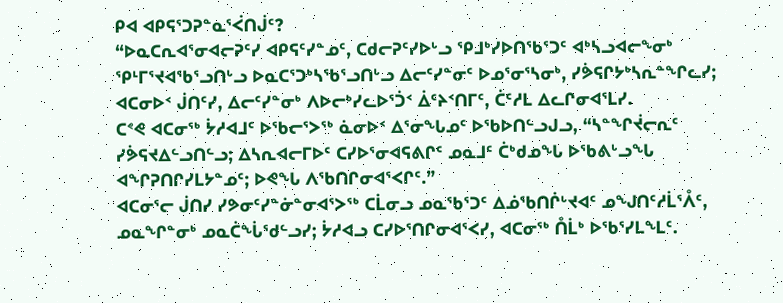ᑭᐊ ᐊᑭᕋᕐᑐᕈᓐᓇᕐᐹᑎᒎᑦ?
“ᐅᓇᑕᕆᐊᕐᓂᐊᓕᕈᑦᓯ ᐊᑭᕋᑦᓯᓐᓄᑦ, ᑕᑯᓕᕈᑦᓯᐅᒡᓗ ᕿᒧᒃᓯᐅᑎᖃᕐᑐᑦ ᐊᒃᓴᓗᐊᓕᖕᓂᒃ ᕿᒻᒥᕐᔪᐊᖃᕐᓗᑎᒡᓗ ᐅᓇᑕᕐᑐᒃᓴᖃᕐᓗᑎᒡᓗ ᐃᓕᑦᓯᓐᓂᑦ ᐅᓄᕐᓂᕐᓴᓂᒃ, ᓯᕘᕋᒋᔭᒃᓴᕆᓐᖏᓚᓯ; ᐊᑕᓂᐅᑉ ᒎᑎᑦᓯ, ᐃᓕᑦᓯᓐᓂᒃ ᐱᐅᓕᒃᓯᓚᐅᕐᑑᑉ ᐄᑦᔨᑉᑎᒥᑦ, ᑖᑦᓱᒪ ᐃᓚᒋᓂᐊᕐᒪᓯ.
ᑕᕝᕙ ᐊᑕᓂᖅ ᔮᓱᐊᒧᑦ ᐅᖃᓕᕐᐳᖅ ᓈᓂᐅᑉ ᐃᕐᓂᖓᓄᑦ ᐅᖃᐅᑎᓪᓗᒍᓗ, “ᓴᓐᖏᔫᓕᕆᑦ ᓯᕘᕋᔪᐃᓪᓗᑎᓪᓗ; ᐃᓴᕆᐊᓕᒥᐅᑦ ᑕᓯᐅᕐᓂᐊᕋᕕᒋᑦ ᓄᓇᒧᑦ ᑖᒃᑯᓄᖓ ᐅᖃᕕᒡᓗᖓ ᐊᖏᕈᑎᒋᓯᒪᔭᓐᓄᑦ; ᐅᕙᖓ ᐱᖃᑎᒋᓂᐊᕐᐸᒋᑦ.”
ᐊᑕᓂᕐᓕ ᒎᑎᓯ ᓯᕗᓂᑦᓯᓐᓃᓐᓂᐊᕐᐳᖅ ᑕᒫᓂᓗ ᓄᓇᖃᕐᑐᑦ ᐃᓅᖃᑎᒌᒡᔪᐊᑦ ᓄᖑᑎᑦᓱᒫᕐᐰᑦ, ᓄᓇᖏᓐᓂᒃ ᓄᓇᑖᖔᖁᓪᓗᓯ; ᔮᓱᐊᓗ ᑕᓯᐅᕐᑎᒋᓂᐊᕐᐸᓯ, ᐊᑕᓂᖅ ᑍᒫᒃ ᐅᖃᕐᓯᒪᖕᒪᑦ.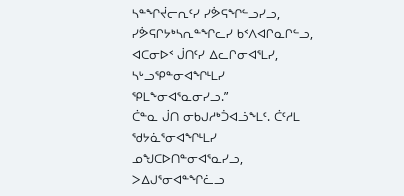ᓴᓐᖏᔫᓕᕆᑦᓯ ᓯᕘᕋᖏᓪᓗᓯᓗ, ᓯᕘᕋᒋᔭᒃᓴᕆᓐᖏᓚᓯ ᑲᑉᐱᐊᒋᓇᒋᓪᓗ, ᐊᑕᓂᐅᑉ ᒎᑎᑦᓯ ᐃᓚᒋᓂᐊᕐᒪᓯ, ᓴᒡᓗᕿᓐᓂᐊᖏᒻᒪᓯ ᕿᒪᖕᓂᐊᕐᓇᓂᓯᓗ.”
ᑖᓐᓇ ᒎᑎ ᓂᑲᒍᓱᒃᑑᐊᓘᖕᒪᑦ. ᑖᑦᓱᒪ ᖁᔭᓈᕐᓂᐊᖏᒻᒪᓯ ᓄᖑᑕᐅᑎᓐᓂᐊᕐᓇᓯᓗ, ᐳᐃᒍᕐᓂᐊᓐᖏᓛᓗ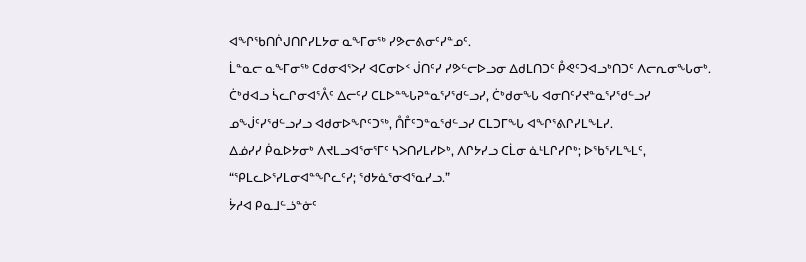ᐊᖏᖃᑎᒌᒍᑎᒋᓯᒪᔭᓂ ᓇᖕᒥᓂᖅ ᓯᕗᓕᕕᓂᑦᓯᓐᓄᑦ.
ᒫᓐᓇᓕ ᓇᖕᒥᓂᖅ ᑕᑯᓂᐊᕐᐳᓯ ᐊᑕᓂᐅᑉ ᒎᑎᑦᓯ ᓯᕗᓪᓕᐅᓗᓂ ᐃᑯᒪᑎᑐᑦ ᑬᕙᑦᑐᐊᓗᒃᑎᑐᑦ ᐱᓕᕆᓂᖓᓂᒃ. ᑖᒃᑯᐊᓗ ᓵᓚᒋᓂᐊᕐᐰᑦ ᐃᓕᑦᓯ ᑕᒪᐅᓐᖓᕈᓐᓇᕐᓯᖁᓪᓗᓯ, ᑖᒃᑯᓂᖓ ᐊᓂᑎᑦᓯᔪᓐᓇᕐᓯᖁᓪᓗᓯ ᓄᖒᑦᓯᖁᓪᓗᓯᓗ ᐊᑯᓂᐅᖏᑦᑐᖅ, ᑍᒤᑦᑐᓐᓇᖁᓪᓗᓯ ᑕᒪᑐᒥᖓ ᐊᖏᕐᕕᒋᓯᒪᖕᒪᓯ.
ᐃᓅᓯᓯ ᑮᓇᐅᔭᓂᒃ ᐱᔪᒪᓗᐊᕐᓂᕐᒥᑦ ᓴᐳᑎᓯᒪᓯᐅᒃ, ᐱᒋᔭᓯᓗ ᑕᒫᓂ ᓈᒻᒪᒋᓯᒋᒃ; ᐅᖃᕐᓯᒪᖕᒪᑦ, “ᕿᒪᓚᐅᕐᓯᒪᓂᐊᓐᖏᓚᑦᓯ; ᖁᔭᓈᕐᓂᐊᕐᓇᓯᓗ.”
ᔮᓱᐊ ᑭᓇᒧᓪᓘᓐᓃᑦ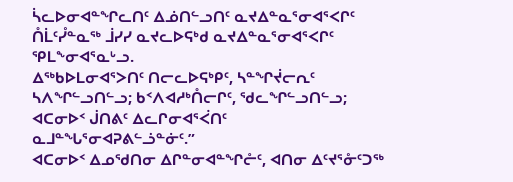ᓵᓚᐅᓂᐊᓐᖏᓚᑎᑦ ᐃᓅᑎᓪᓗᑎᑦ ᓇᔪᐃᓐᓇᕐᓂᐊᕐᐸᒋᑦ ᑍᒫᑦᓮᓐᓇᖅ ᒨᓯᓯ ᓇᔪᓚᐅᕋᒃᑯ ᓇᔪᐃᓐᓇᕐᓂᐊᕐᐸᒋᑦ ᕿᒪᖕᓂᐊᕐᓇᒡᓗ.
ᐃᖅᑲᐅᒪᓂᐊᕐᐳᑎᑦ ᑎᓕᓚᐅᕋᒃᑭᑦ, ᓴᓐᖏᔫᓕᕆᑦ ᓴᐱᖏᓪᓗᑎᓪᓗ; ᑲᑉᐱᐊᓱᒃᑍᓕᒋᑦ, ᖁᓚᖏᓪᓗᑎᓪᓗ; ᐊᑕᓂᐅᑉ ᒎᑎᕕᑦ ᐃᓚᒋᓂᐊᕐᐹᑎᑦ ᓇᒧᓐᖓᕐᓂᐊᕈᕕᓪᓘᓐᓃᑦ.”
ᐊᑕᓂᐅᑉ ᐃᓄᖁᑎᓂ ᐃᒋᓐᓂᐊᓐᖏᓔᑦ, ᐊᑎᓂ ᐃᑦᔪᕐᓁᑦᑐᖅ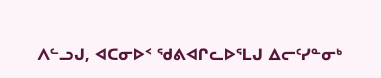ᐱᓪᓗᒍ, ᐊᑕᓂᐅᑉ ᖁᕕᐊᒋᓚᐅᕐᒪᒍ ᐃᓕᑦᓯᓐᓂᒃ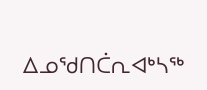ᐃᓄᖁᑎᑖᕆᐊᒃᓴᖅ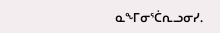ᓇᖕᒥᓂᕐᑖᕆᓗᓂᓯ.